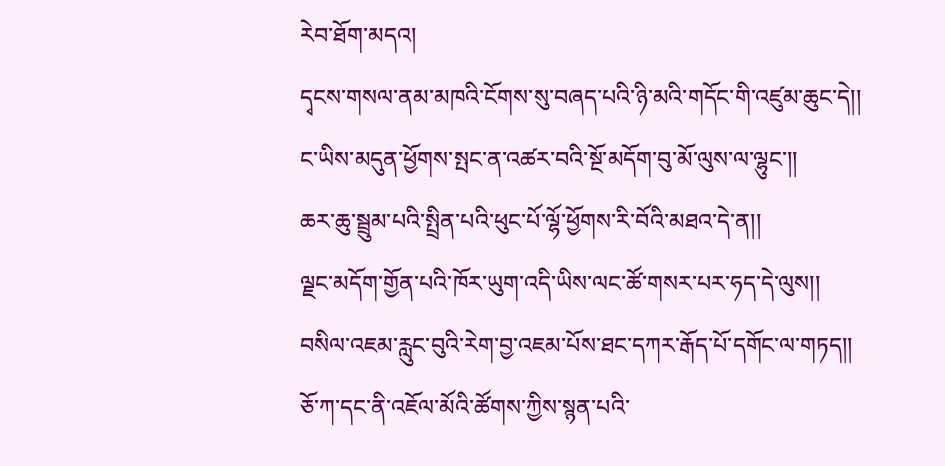རེབ་ཐོག་མདའ།
དྭངས་གསལ་ནམ་མཁའི་ངོགས་སུ་བཞད་པའི་ཉི་མའི་གདོང་གི་འཛུམ་ཆུང་དེ།།
ང་ཡིས་མདུན་ཕྱོགས་སྤང་ན་འཚར་བའི་སྔོ་མདོག་བུ་མོ་ལུས་ལ་ལྷུང་།།
ཆར་ཆུ་སྦྲུམ་པའི་སྤྲིན་པའི་ཕུང་པོ་ལྷོ་ཕྱོགས་རི་བོའི་མཐའ་དེ་ན།།
ལྗང་མདོག་གྱོན་པའི་ཁོར་ཡུག་འདི་ཡིས་ལང་ཚོ་གསར་པར་ཧད་དེ་ལུས།།
བསིལ་འཇམ་རླུང་བུའི་རེག་བྱ་འཇམ་པོས་ཐང་དཀར་རྒོད་པོ་དགོང་ལ་གཏད།།
ཅོ་ཀ་དང་ནི་འཇོལ་མོའི་ཚོགས་ཀྱིས་སྙན་པའི་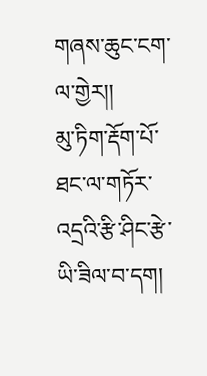གཞས་ཆུང་ངག་ལ་གྱེར།།
མུ་ཏིག་རྡོག་པོ་ཐང་ལ་གཏོར་འདྲའི་རྩི་ཤིང་རྩེ་ཡི་ཟིལ་བ་དག།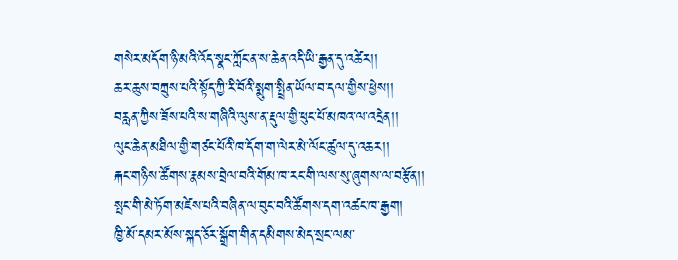གསེར་མདོག་ཉི་མའི་འོད་སྣང་ཀློང་ན་ས་ཆེན་འདི་ཡི་རྒྱན་དུ་འཚེར།།
ཆར་ཆུས་བཀྲུས་པའི་སྟོད་ཀྱི་རི་བོའི་སྨུག་སྤྲིན་ཡོལ་བ་དལ་གྱིས་ཕྱེས།།
བརླན་ཀྱིས་ཟོས་པའི་ས་གཞིའི་ལུས་ན་རྡུལ་གྱི་ཕུང་པོ་མཁའ་ལ་འདྲེན།།
ལུང་ཆེན་མཐིལ་གྱི་གཙང་པོའི་ཁ་དོག་ག་ལེར་མེ་ལོང་ཚུལ་དུ་འཆར།།
རྐང་གཉིས་ཚོགས་རྣམས་བྲེལ་བའི་གོམ་ཁ་རང་གི་ལས་སུ་ཞུགས་ལ་བརྩོན།།
སྤང་གི་མེ་ཏོག་མཛེས་པའི་བཞིན་ལ་བུང་བའི་ཚོགས་དག་འཚང་ཁ་རྒྱག།
ཁྱི་མོ་དམར་མོས་སྐད་ཅོར་སྒྲོག་གིན་དམིགས་མེད་སྲང་ལམ་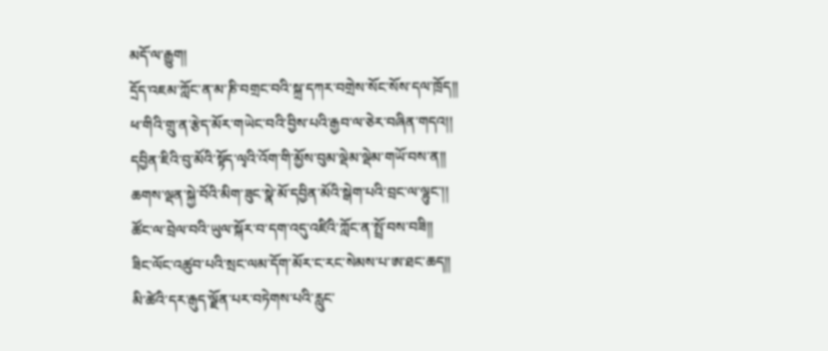མདོ་ལ་རྒྱུག།
དྲོད་འཇམ་ཀློང་ན་མ་ཎི་བགྲང་བའི་སྐྲ་དཀར་བགྲེས་སོང་སོས་དལ་ཁྲོད།།
ཕ་གིའི་གྲུ་ན་རྩེད་མོར་གཡེང་བའི་བྱིས་པའི་རྒྱབ་ལ་ཅེར་བཞིན་གདའ།།
དབྱིན་ཇིའི་བུ་མོའི་སྟོད་ལྭའི་འོག་གི་མྱོས་བུམ་ལྡེམ་ལྡེམ་གཡོ་བས་ན།།
ཆགས་ལྡན་སྐྱེ་བོའི་མིག་ཟུང་སྣེ་མོ་དབྱིན་མོའི་སྒེག་པའི་བྲང་ལ་ལྷུང་།།
ཚོང་ལ་བྲེལ་བའི་ཡུལ་སྐོར་བ་དག་འདུ་འཛིའི་ཀློང་ན་སྤྲོ་བས་བཟི།།
ཟིང་ལོང་འཚུབ་པའི་སྲང་ལམ་དོག་མོར་ང་རང་སེམས་པ་ཨ་ཐང་ཆད།།
མི་ཚེའི་དར་རྒུད་ལྗོན་པར་བཏེགས་པའི་རླུང་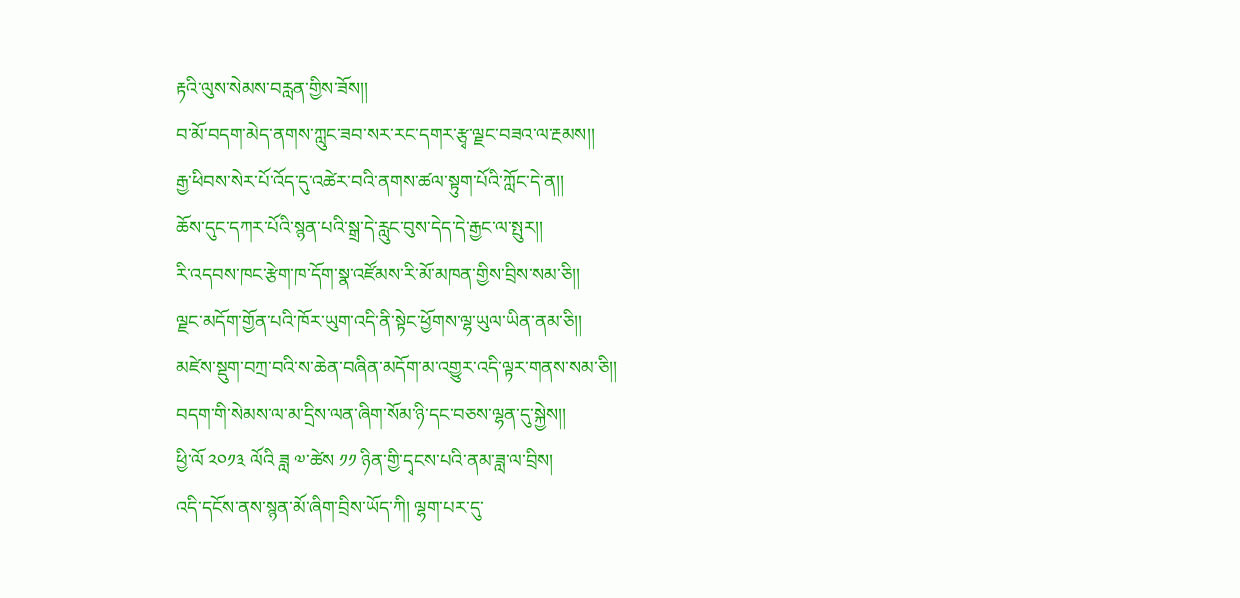རྟའི་ལུས་སེམས་བརླན་གྱིས་ཟོས།།
བ་མོ་བདག་མེད་ནགས་ཀླུང་ཟབ་སར་རང་དགར་རྩྭ་ལྗང་བཟའ་ལ་རྔམས།།
རྒྱ་ཕིབས་སེར་པོ་འོད་དུ་འཚེར་བའི་ནགས་ཚལ་སྟུག་པོའི་ཀློང་དེ་ན།།
ཆོས་དུང་དཀར་པོའི་སྙན་པའི་སྒྲ་དེ་རླུང་བུས་དེད་དེ་རྒྱང་ལ་སྤུར།།
རི་འདབས་ཁང་རྩེག་ཁ་དོག་སྣ་འཛོམས་རི་མོ་མཁན་གྱིས་བྲིས་སམ་ཅི།།
ལྗང་མདོག་གྱོན་པའི་ཁོར་ཡུག་འདི་ནི་སྟེང་ཕྱོགས་ལྷ་ཡུལ་ཡིན་ནམ་ཅི།།
མཛེས་སྡུག་བཀྲ་བའི་ས་ཆེན་བཞིན་མདོག་མ་འགྱུར་འདི་ལྟར་གནས་སམ་ཅི།།
བདག་གི་སེམས་ལ་མ་དྲིས་ལན་ཞིག་སོམ་ཉི་དང་བཅས་ལྷན་དུ་སྐྱེས།།
ཕྱི་ལོ ༢༠༡༣ ལོའི ཟླ ༧་ཚེས ༡༡ ཉིན་གྱི་དྭངས་པའི་ནམ་ཟླ་ལ་བྲིས།
འདི་དངོས་ནས་སྙན་མོ་ཞིག་བྲིས་ཡོད་ཀི། ལྷག་པར་དུ་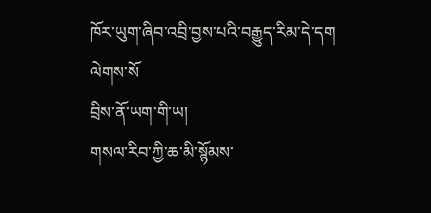ཁོར་ཡུག་ཞིབ་འབྲི་བྱས་པའི་བརྒྱུད་རིམ་དེ་དག
ལེགས་སོ
བྲིས་ནོ་ཡག་གི་ཡ།
གསལ་རིབ་ཀྱི་ཆ་མི་སྙོམས་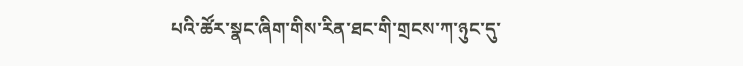པའི་ཚོར་སྣང་ཞིག་གིས་རིན་ཐང་གི་གྲངས་ཀ་ཉུང་དུ་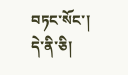བཏང་སོང་། དེ་ནི་ཅི།